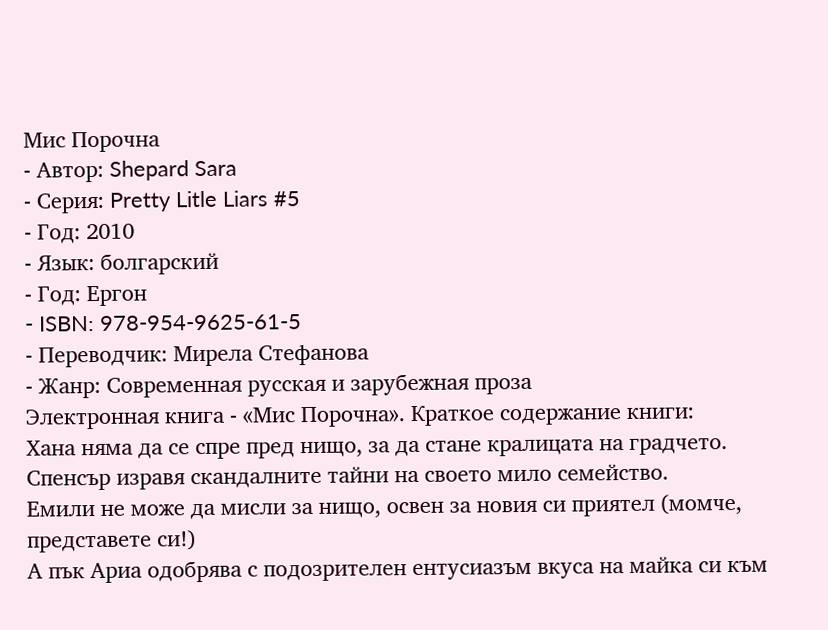Мис Порочна
- Автор: Shepard Sara
- Серия: Pretty Litle Liars #5
- Год: 2010
- Язык: болгарский
- Год: Ергон
- ISBN: 978-954-9625-61-5
- Переводчик: Мирела Стефанова
- Жанр: Современная русская и зарубежная проза
Электронная книга - «Мис Порочна». Краткое содержание книги:
Хана няма да се спре пред нищо, за да стане кралицата на градчето.
Спенсър изравя скандалните тайни на своето мило семейство.
Емили не може да мисли за нищо, освен за новия си приятел (момче, представете си!)
А пък Ариа одобрява с подозрителен ентусиазъм вкуса на майка си към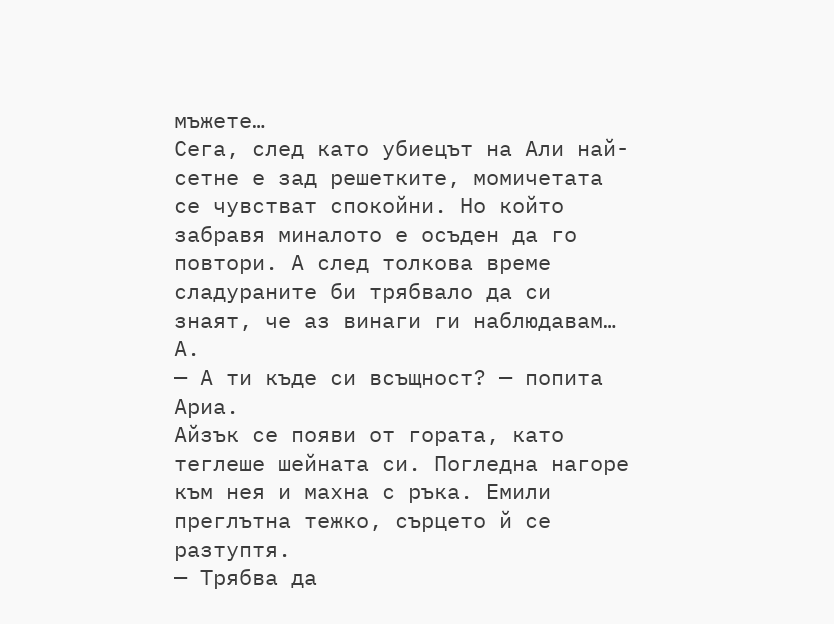мъжете…
Сега, след като убиецът на Али най-сетне е зад решетките, момичетата се чувстват спокойни. Но който забравя миналото е осъден да го повтори. А след толкова време сладураните би трябвало да си знаят, че аз винаги ги наблюдавам…
А.
— А ти къде си всъщност? — попита Ариа.
Айзък се появи от гората, като теглеше шейната си. Погледна нагоре към нея и махна с ръка. Емили преглътна тежко, сърцето й се разтуптя.
— Трябва да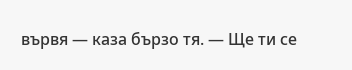вървя — каза бързо тя. — Ще ти се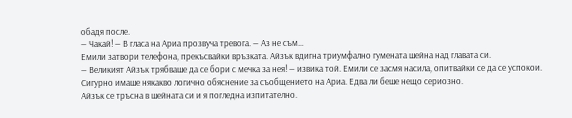обадя после.
— Чакай! — В гласа на Ариа прозвуча тревога. — Аз не съм…
Емили затвори телефона, прекъсвайки връзката. Айзък вдигна триумфално гумената шейна над главата си.
— Великият Айзък трябваше да се бори с мечка за нея! — извика той. Емили се засмя насила, опитвайки се да се успокои. Сигурно имаше някакво логично обяснение за съобщението на Ариа. Едва ли беше нещо сериозно.
Айзък се тръсна в шейната си и я погледна изпитателно.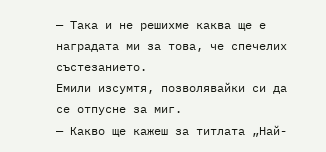— Така и не решихме каква ще е наградата ми за това, че спечелих състезанието.
Емили изсумтя, позволявайки си да се отпусне за миг.
— Какво ще кажеш за титлата „Най-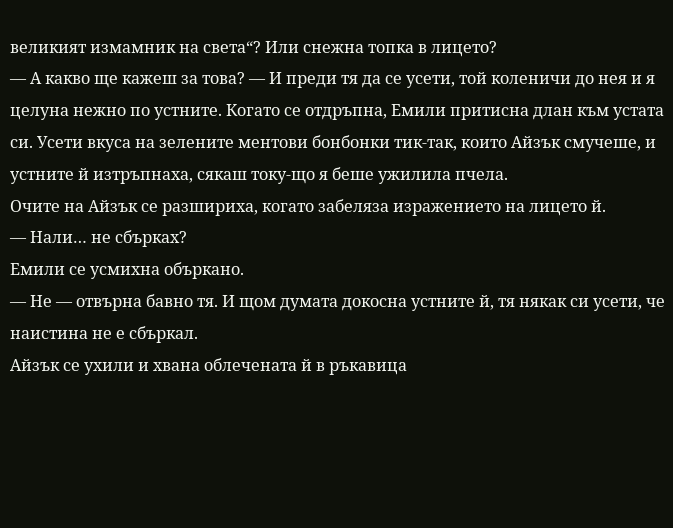великият измамник на света“? Или снежна топка в лицето?
— А какво ще кажеш за това? — И преди тя да се усети, той коленичи до нея и я целуна нежно по устните. Когато се отдръпна, Емили притисна длан към устата си. Усети вкуса на зелените ментови бонбонки тик-так, които Айзък смучеше, и устните й изтръпнаха, сякаш току-що я беше ужилила пчела.
Очите на Айзък се разшириха, когато забеляза изражението на лицето й.
— Нали… не сбърках?
Емили се усмихна объркано.
— Не — отвърна бавно тя. И щом думата докосна устните й, тя някак си усети, че наистина не е сбъркал.
Айзък се ухили и хвана облечената й в ръкавица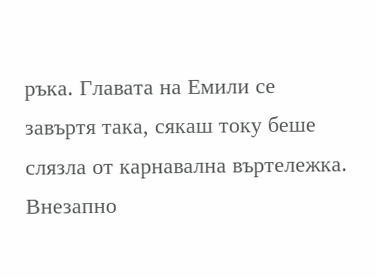ръка. Главата на Емили се завъртя така, сякаш току беше слязла от карнавална въртележка.
Внезапно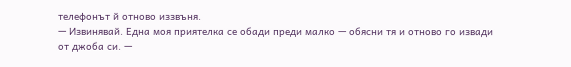телефонът й отново иззвъня.
— Извинявай. Една моя приятелка се обади преди малко — обясни тя и отново го извади от джоба си. —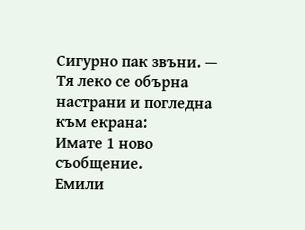Сигурно пак звъни. — Тя леко се обърна настрани и погледна към екрана:
Имате 1 ново съобщение.
Емили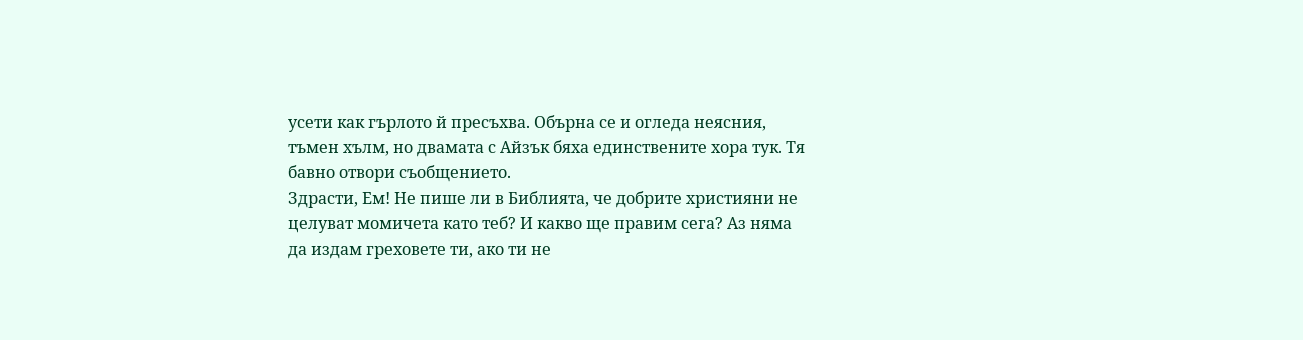усети как гърлото й пресъхва. Обърна се и огледа неясния, тъмен хълм, но двамата с Айзък бяха единствените хора тук. Тя бавно отвори съобщението.
Здрасти, Ем! Не пише ли в Библията, че добрите християни не целуват момичета като теб? И какво ще правим сега? Аз няма да издам греховете ти, ако ти не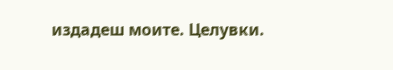издадеш моите. Целувки.